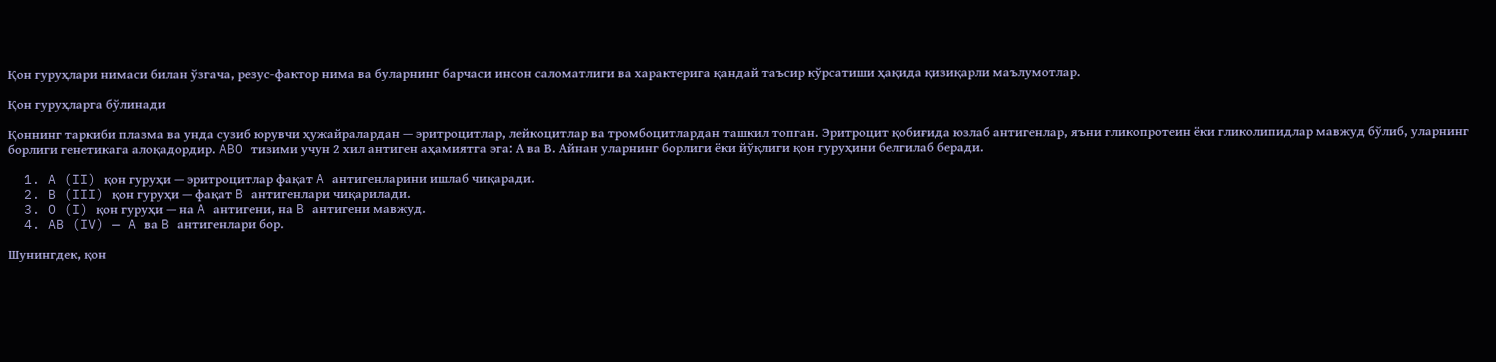Қон гуруҳлари нимаси билан ўзгача, резус-фактор нима ва буларнинг барчаси инсон саломатлиги ва характерига қандай таъсир кўрсатиши ҳақида қизиқарли маълумотлар.

Қон гуруҳларга бўлинади

Қоннинг таркиби плазма ва унда сузиб юрувчи ҳужайралардан — эритроцитлар, лейкоцитлар ва тромбоцитлардан ташкил топган. Эритроцит қобиғида юзлаб антигенлар, яъни гликопротеин ёки гликолипидлар мавжуд бўлиб, уларнинг борлиги генетикага алоқадордир. ABO тизими учун 2 хил антиген аҳамиятга эга: А ва В. Айнан уларнинг борлиги ёки йўқлиги қон гуруҳини белгилаб беради.

  1. A (II) қон гуруҳи — эритроцитлар фақат A антигенларини ишлаб чиқаради.
  2. B (III) қон гуруҳи — фақат B антигенлари чиқарилади.
  3. O (I) қон гуруҳи — на A антигени, на B антигени мавжуд.
  4. AB (IV) — A ва B антигенлари бор.

Шунингдек, қон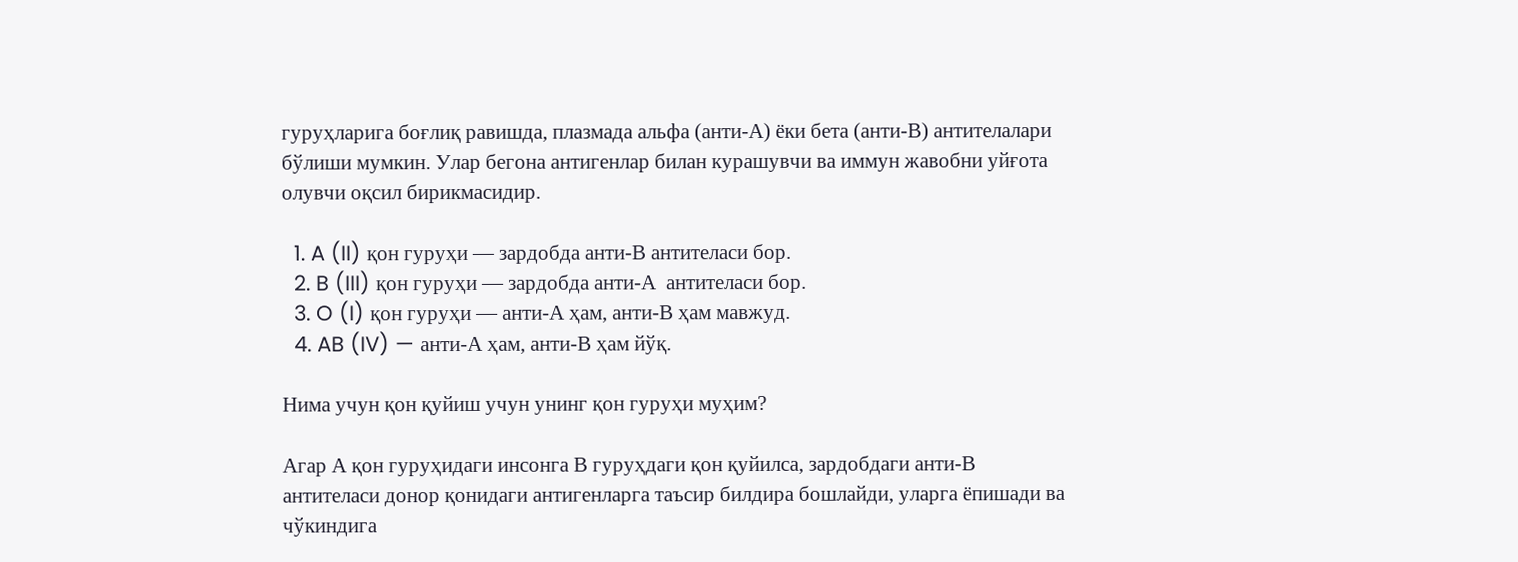гуруҳларига боғлиқ равишда, плазмада альфа (анти-А) ёки бета (анти-В) антителалари бўлиши мумкин. Улар бегона антигенлар билан курашувчи ва иммун жавобни уйғота олувчи оқсил бирикмасидир.

  1. A (II) қон гуруҳи — зардобда анти-В антителаси бор.
  2. B (III) қон гуруҳи — зардобда анти-А  антителаси бор.
  3. O (I) қон гуруҳи — анти-А ҳам, анти-В ҳам мавжуд.
  4. AB (IV) — анти-А ҳам, анти-В ҳам йўқ.

Нима учун қон қуйиш учун унинг қон гуруҳи муҳим?

Агар А қон гуруҳидаги инсонга В гуруҳдаги қон қуйилса, зардобдаги анти-В антителаси донор қонидаги антигенларга таъсир билдира бошлайди, уларга ёпишади ва чўкиндига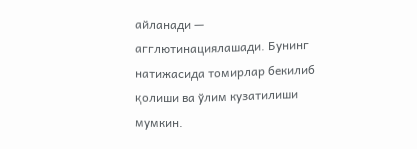айланади — агглютинациялашади. Бунинг натижасида томирлар бекилиб қолиши ва ўлим кузатилиши мумкин.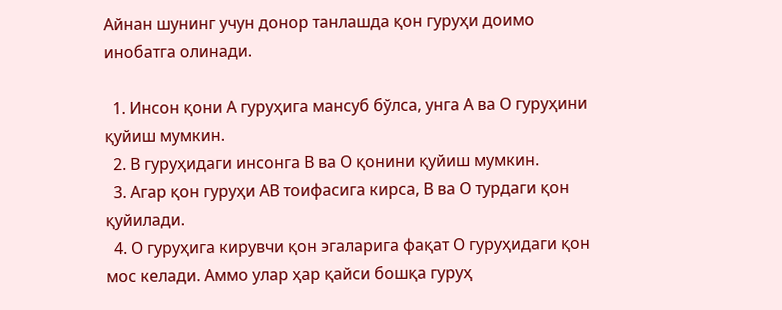Айнан шунинг учун донор танлашда қон гуруҳи доимо инобатга олинади.

  1. Инсон қони А гуруҳига мансуб бўлса, унга А ва О гуруҳини қуйиш мумкин.
  2. В гуруҳидаги инсонга В ва О қонини қуйиш мумкин.
  3. Агар қон гуруҳи АВ тоифасига кирса, В ва О турдаги қон қуйилади.
  4. О гуруҳига кирувчи қон эгаларига фақат О гуруҳидаги қон мос келади. Аммо улар ҳар қайси бошқа гуруҳ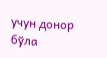учун донор бўла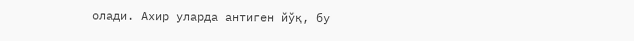олади. Ахир уларда антиген йўқ, бу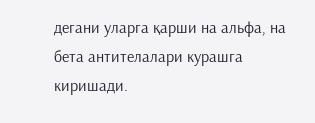дегани уларга қарши на альфа, на бета антителалари курашга киришади.